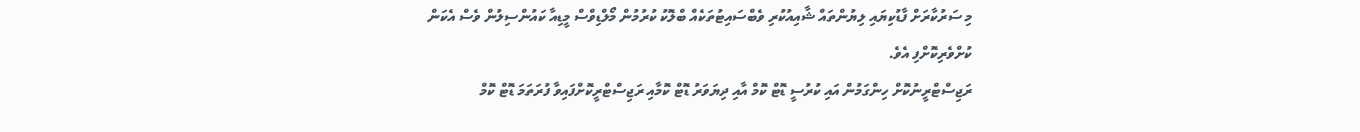މި ސަރުކާރަށް ފާޑުކިޔައި ލިޔުންތައް ޝާއިއުކުރި ވެބްސައިޓުތަކެއް ބްލޮކު ކުރުމުން މޯލްޑިވްސް މީޑިއާ ކައުންސިލުން ވެސް އެކަން ކުށްވެރިކޮށްފި އެވެ.
ރަޖިސްޓްރީނުކޮށް ހިންގަމުން އައި ކުރުސީ ޑޮޓް ކޮމް އާއި ދިޔަވަރު ޑޮޓް ކޮމާއި ރަޖިސްޓްރީކޮށްފައިވާ ފުރަތަމަ ޑޮޓް ކޮމް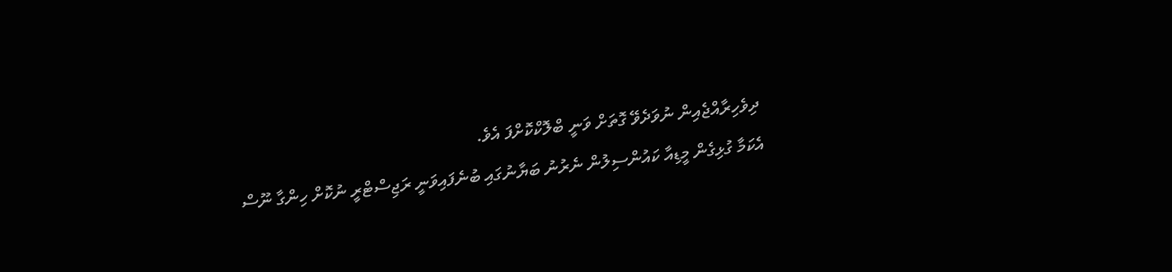ދިވެހިރާއްޖެއިން ނުވަދެވޭ ގޮތަށް ވަނީ ބްލޮކްކޮށްފަ އެވެ.
އެކަމާ ގުޅިގެން މީޑިއާ ކައުންސިލުން ނެރުނު ބަޔާނުގައި ބުނެފައިވަނީ ރަޖިސްޓްރީ ނުކޮށް ހިންގާ ނޫސް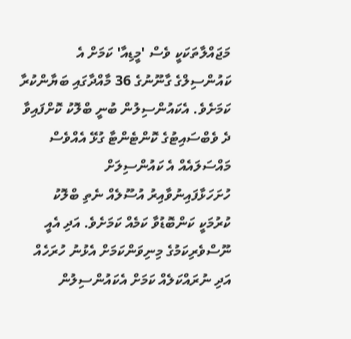މަޖައްލާތަކަކީ ވެސް 'މީޑިއާ' ކަމަށް އެ ކައުންސިލްގެ ގާނޫނުގެ 36 މާއްދާގައި ބަޔާންކުރާ ކަމަށެވެ. އެކައުންސިލުން ބުނީ ބްލޮކު ކޮށްފައިވާ ދެ ވެބްސައިޓުގެ ކޮންޓެންޓާ ގުޅޭ އެއްވެސް މައްސަލައެއް އެ ކައުންސިލަށް ހުށަހަޅާފައިނުވާއިރު އުސޫލެއް ނެތި ބްލޮކު ކުރުމަކީ ކަންބޮޑުވާ ކަމެއް ކަމަށެވެ. އަދި އެއީ ނޫސްވެރިކަމުގެ މިނިވަންކަމަށް އެޅުނު ހުރަހެއް އަދި ނުރައްކަލެއް ކަމަށް އެކައުންސިލުން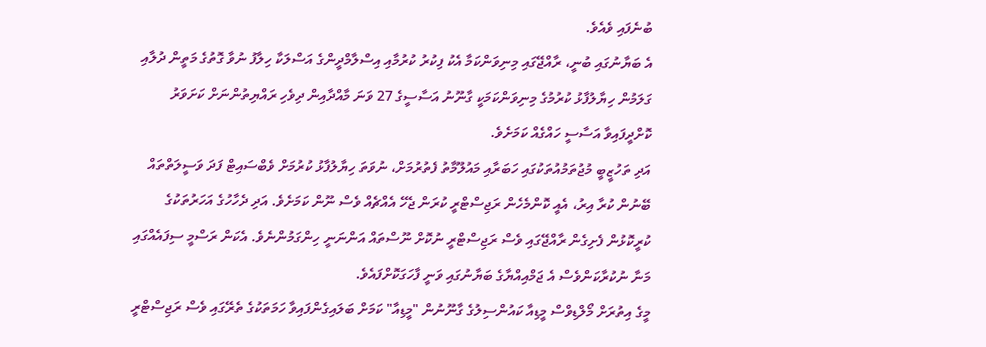ބުނެފައި ވެއެވެ.
އެ ބަޔާނުގައި ބުނީ، ރާއްޖޭގައި މިނިވަންކަމާ އެކު ފިކުރު ކުރުމާއި އިސްލާމްދީންގެ އަސްލަކާ ހިލާފު ނުވާ ގޮތުގެ މަތީން ދުލާއި ގަލަމުން ހިޔާލުފާޅު ކުރުމުގެ މިނިވަންކަމަކީ ގާނޫނު އަސާސީގެ 27 ވަނަ މާއްދާއިން ދިވެހި ރައްޔިތުންނަށް ކަށަވަރު ކޮށްދީފައިވާ އަސާސީ ހައްގެއް ކަމަށެވެ.
އަދި ތަހުޒީބީ މުޖުތަމުއުތަކުގައި ހަބަރާއި މައުލޫމާތު ފެތުރުމަށް، ނުވަތަ ހިޔާލުފާޅު ކުރުމަށް ވެބްސައިޓް ފަދަ ވަސީލަތްތައް ބޭނުން ކުރާ އިރު، އެއީ ކޮންމެހެން ރަޖިސްޓްރީ ކުރަން ޖެހޭ އެއްޗެއް ވެސް ނޫން ކަމަށެވެ. އަދި ދެހާހުގެ އަހަރުތަކުގެ ކުރީކޮޅުން ފެށިގެން ރާއްޖޭގައި ވެސް ރަޖިސްޓްރީ ނުކޮށް ނޫސްތައް އަންނަނީ ހިންގަމުންނެވެ. އެކަން ރަސްމީ ސިފައެއްގައި މަނާ ނުކުރާކަންވެސް އެ ޖަމްއިއްޔާގެ ބަޔާނުގައި ވަނީ ފާހަގަކޮށްފައެވެ.
މީގެ އިތުރަށް މޯލްޑިވްސް މީޑިއާ ކައުންސިލުގެ ގާނޫނުން "މީޑިއާ" ކަމަށް ބަލައިގެންފައިވާ ހަމަތަކުގެ ތެރޭގައި ވެސް ރަޖިސްޓްރީ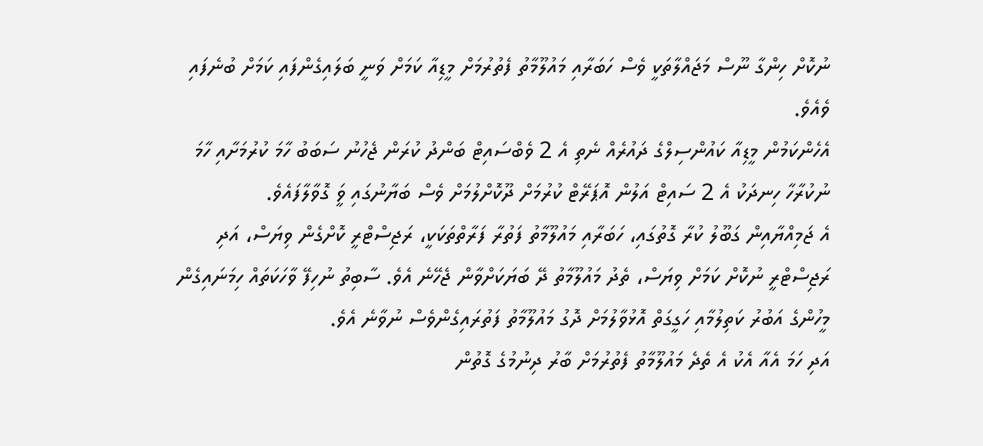ނުކޮށް ހިންގާ ނޫސް މަޖައްލާތަކީ ވެސް ހަބަރާއި މައުލޫމާތު ފެތުރުމަށް މީޑިއާ ކަމަށް ވަނީ ބަލައިގެންފައި ކަމަށް ބުނެފައި ވެއެވެ.
އެހެންކަމުން މީޑިއާ ކައުންސިލްގެ ދައުރެއް ނެތި އެ 2 ވެބްސައިޓް ބަންދު ކުރަން ޖެހުނު ސަބަބު ހާމަ ކުރުމަށާއި ހާމަ ނުކުރާހާ ހިނދަކު އެ 2 ސައިޓް އަލުން އޮޕަރޭޓް ކުރުމަށް ދޫކޮށްލުމަށް ވެސް ބަޔާނުގައި ވަީ ގޮވާލާފައެވެ.
އެ ޖަމިއްޔާއިން ގަބޫލު ކުރާ ގޮތުގައި، ހަބަރާއި މައުލޫމާތު ފަތުރާ ފަރާތްތަކަކީ، ރަޖިސްޓްރީ ކޮށްގެން ވިޔަސް، އަދި ރަޖިސްޓްރީ ނުކޮށް ކަމަށް ވިޔަސް، ތެދު މައުލޫމާތު ދޭ ބަޔަކަށްވާން ޖެހޭނެ އެވެ. ސާބިތު ނުހިފޭ ވާހަކަތައް ހިމަނައިގެން މީހުންގެ އަބުރު ކަތިލުމާއި ހަގީގަތް އޮޅުވާލުމަށް ދޮގު މައުލޫމާތު ފަތުރައިގެންވެސް ނުވާނެ އެވެ.
އަދި ހަމަ އެއާ އެކު އެ ތެދެ މައުލޫމާތު ފެތުރުމަށް ބާރު ދިނުމުގެ ގޮތުން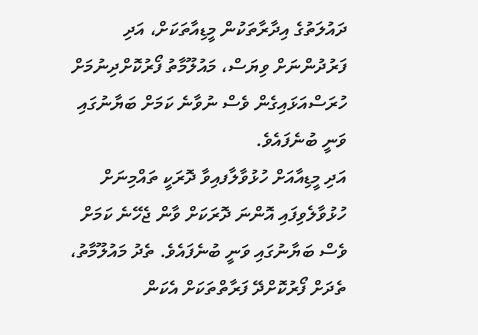ދައުލަތުގެ އިދާރާތަކުން މީޑިއާތަކަށް، އަދި ފަރުދުންނަށް ވިޔަސް، މައުލޫމާތު ފޯރުކޮށްދިނުމަށް ހުރަސްއަޅައިގެން ވެސް ނުވާނެ ކަމަށް ބަޔާނުގައި ވަނީ ބުނެފައެވެ.
އަދި މީޑިއާއަށް ހުޅުވާލާފއިވާ ދޮރަކީ ތައްމިނަށް ހުޅުވާލެވިފައި އޮންނަ ދޮރަކަށް ވާން ޖެހޭނެ ކަމަށް ވެސް ބަޔާނުގައި ވަނީ ބުނެފައެވެ. ތެދު މައުލޫމާތު، ތެދަށް ފޯރުކޮށްދޭ ފަރާތްތަކަށް އެކަން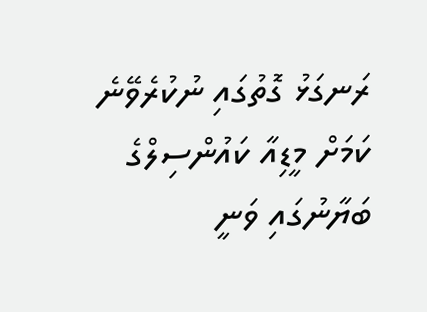ރަނގަޅު ގޮތުގައި ނުކުރެވޭނެ ކަމަށް މީޑިއާ ކައުންސިލްގެ ބަޔާނުގައި ވަނީ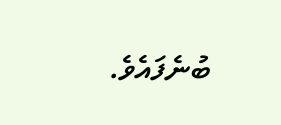ބުނެފައެވެ.